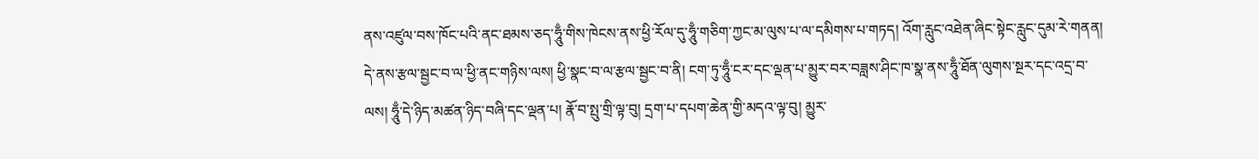ནས་འཛུལ་བས་ཁོང་པའི་ནང་ཐམས་ཅད་ཧཱུྃ་གིས་ཁེངས་ནས་ཕྱི་རོལ་དུ་ཧཱུྃ་གཅིག་ཀྱང་མ་ལུས་པ་ལ་དམིགས་པ་གཏད། འོག་རླུང་འཐེན་ཞིང་སྟེང་རླུང་དུམ་རེ་གནན། དེ་ནས་རྩལ་སྦྱང་བ་ལ་ཕྱི་ནང་གཉིས་ལས། ཕྱི་སྣང་བ་ལ་རྩལ་སྦྱང་བ་ནི། ངག་ཏུ་ཧཱུྃ་ངར་དང་ལྡན་པ་མྱུར་བར་བཟླས་ཤིང་ཁ་སྣ་ནས་ཧཱུྃ་ཐོན་ལུགས་སྔར་དང་འདྲ་བ་ལས། ཧཱུྃ་དེ་ཉིད་མཚན་ཉིད་བཞི་དང་ལྡན་པ། རྣོ་བ་སྤུ་གྲི་ལྟ་བུ། དྲག་པ་དཔག་ཆེན་གྱི་མདའ་ལྟ་བུ། མྱུར་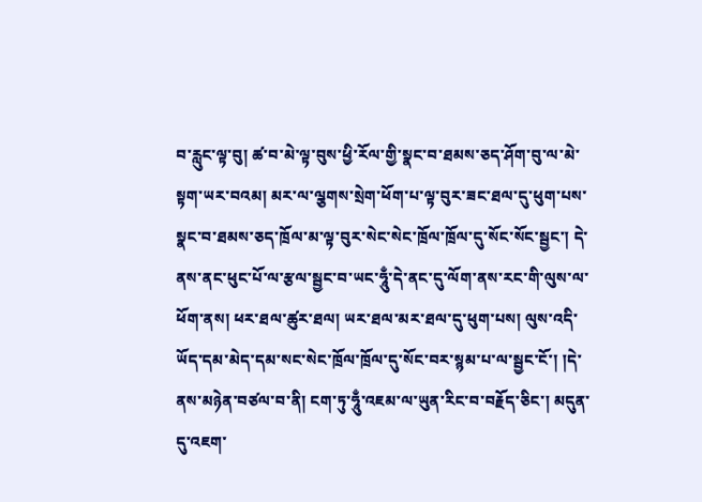བ་རླུང་ལྟ་བུ། ཚ་བ་མེ་ལྟ་བུས་ཕྱི་རོལ་གྱི་སྣང་བ་ཐམས་ཅད་ཤོག་བུ་ལ་མེ་སྟག་ཡར་བའམ། མར་ལ་ལྕགས་སྲེག་ཕོག་པ་ལྟ་བུར་ཟང་ཐལ་དུ་ཕུག་པས་སྣང་བ་ཐམས་ཅད་ཁྲོལ་མ་ལྟ་བུར་སེང་སེང་ཁྲོལ་ཁྲོལ་དུ་སོང་སོང་སྦྱང་། དེ་ནས་ནང་ཕུང་པོ་ལ་རྩལ་སྦྱང་བ་ཡང་ཧཱུྃ་དེ་ནང་དུ་ལོག་ནས་རང་གི་ལུས་ལ་ཕོག་ནས། ཕར་ཐལ་ཚུར་ཐལ། ཡར་ཐལ་མར་ཐལ་དུ་ཕུག་པས། ལུས་འདི་ཡོད་དམ་མེད་དམ་སང་སེང་ཁྲོལ་ཁྲོལ་དུ་སོང་བར་སྙམ་པ་ལ་སྦྱང་ངོ་། །དེ་ནས་མཉེན་བཙལ་བ་ནི། ངག་ཏུ་ཧཱུྃ་འཇམ་ལ་ཡུན་རིང་བ་བརྗོད་ཅིང་། མདུན་དུ་འཇག་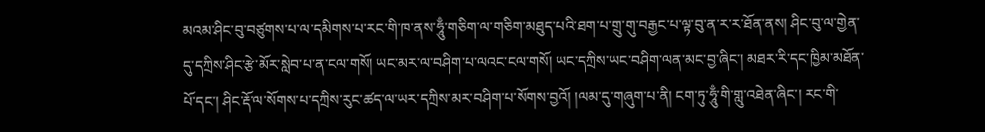མའམ་ཤིང་བུ་བཙུགས་པ་ལ་དམིགས་པ་རང་གི་ཁ་ནས་ཧཱུྃ་གཅིག་ལ་གཅིག་མཐུད་པའི་ཐག་པ་གྲུ་གུ་བརྒྱང་པ་ལྟ་བུ་ན་ར་ར་ཐོན་ནས། ཤིང་བུ་ལ་གྱེན་དུ་དཀྲིས་ཤིང་རྩེ་མོར་སླེབ་པ་ན་ངལ་གསོ། ཡང་མར་ལ་བཤིག་པ་ལའང་ངལ་གསོ། ཡང་དཀྲིས་ཡང་བཤིག་ལན་མང་བྱ་ཞིང་། མཐར་རི་དང་ཁྱིམ་མཐོན་པོ་དང་། ཤིང་རྡོ་ལ་སོགས་པ་དཀྲིས་རུང་ཚད་ལ་ཡར་དཀྲིས་མར་བཤིག་པ་སོགས་བྱའོ། །ལམ་དུ་གཞུག་པ་ནི། ངག་ཏུ་ཧཱུྃ་གི་གླུ་འཐེན་ཞིང་། རང་གི་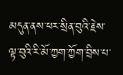མདུན་ནས་ཕར་སྲིན་བུའི་རྗེས་ལྟ་བུའི་རི་མོ་ཀྱག་ཀྱོག་བྲིས་པ་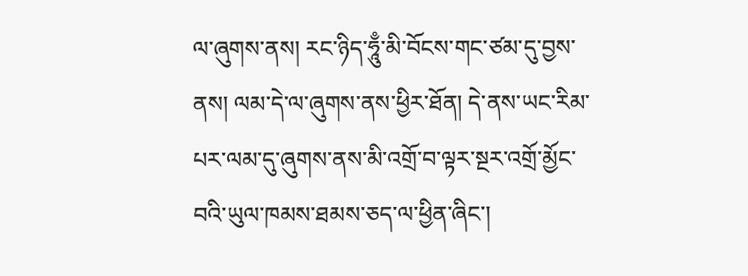ལ་ཞུགས་ནས། རང་ཉིད་ཧཱུྃ་མི་བོངས་གང་ཙམ་དུ་བྱས་ནས། ལམ་དེ་ལ་ཞུགས་ནས་ཕྱིར་ཐོན། དེ་ནས་ཡང་རིམ་པར་ལམ་དུ་ཞུགས་ནས་མི་འགྲོ་བ་ལྟར་སྔར་འགྲོ་མྱོང་བའི་ཡུལ་ཁམས་ཐམས་ཅད་ལ་ཕྱིན་ཞིང་།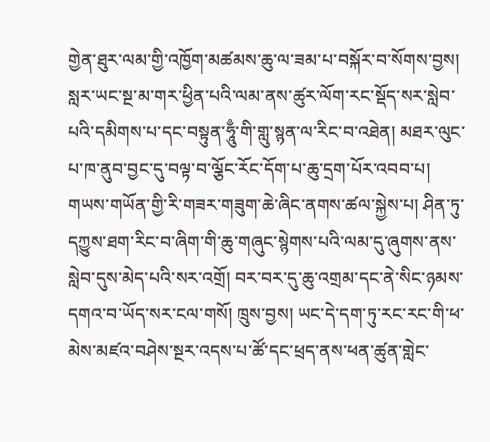གྱེན་ཐུར་ལམ་གྱི་འཁྱོག་མཚམས་ཆུ་ལ་ཟམ་པ་བསྐོར་བ་སོགས་བྱས། སླར་ཡང་སྔ་མ་གར་ཕྱིན་པའི་ལམ་ནས་ཚུར་ལོག་རང་སྡོད་སར་སླེབ་པའི་དམིགས་པ་དང་བསྟུན་ཧཱུྃ་གི་གླུ་སྙན་ལ་རིང་བ་འཐེན། མཐར་ལུང་པ་ཁ་ནུབ་བྱང་དུ་བལྟ་བ་ལྕོང་རོང་དོག་པ་ཆུ་དྲག་པོར་འབབ་པ། གཡས་གཡོན་གྱི་རི་གཟར་གཟུག་ཆེ་ཞིང་ནགས་ཚལ་སྐྱེས་པ། ཤིན་ཏུ་དཀྱུས་ཐག་རིང་བ་ཞིག་གི་ཆུ་གཞུང་སྙེགས་པའི་ལམ་དུ་ཞུགས་ནས་སླེབ་དུས་མེད་པའི་སར་འགྲོ། བར་བར་དུ་ཆུ་འགྲམ་དང་ནེ་སིང་ཉམས་དགའ་བ་ཡོད་སར་ངལ་གསོ། ཁྲུས་བྱས། ཡང་དེ་དག་ཏུ་རང་རང་གི་ཕ་མེས་མཛའ་བཤེས་སྔར་འདས་པ་ཚོ་དང་ཕྲད་ནས་ཕན་ཚུན་གླེང་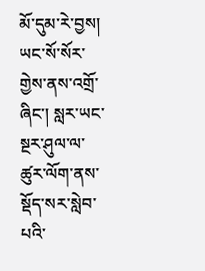མོ་དུམ་རེ་བྱས། ཡང་སོ་སོར་གྱེས་ནས་འགྲོ་ཞིང་། སླར་ཡང་སྔར་ཤུལ་ལ་ཚུར་ལོག་ནས་སྡོད་སར་སླེབ་པའི་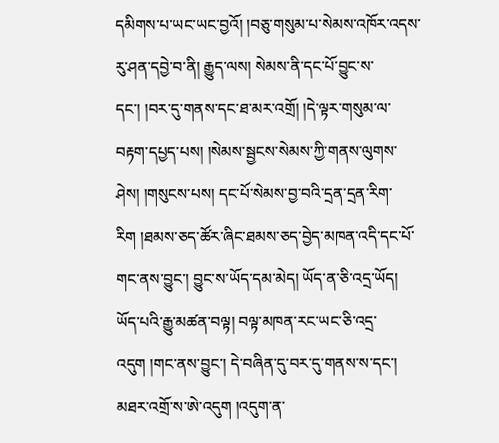དམིགས་པ་ཡང་ཡང་བྱའོ། །བཅུ་གསུམ་པ་སེམས་འཁོར་འདས་རུ་ཤན་དབྱེ་བ་ནི། རྒྱུད་ལས། སེམས་ནི་དང་པོ་བྱུང་ས་དང་། །བར་དུ་གནས་དང་ཐ་མར་འགྲོ། །དེ་ལྟར་གསུམ་ལ་བརྟག་དཔྱད་པས། །སེམས་སྦྱངས་སེམས་ཀྱི་གནས་ལུགས་ཤེས། །གསུངས་པས། དང་པོ་སེམས་བྱ་བའི་དྲན་དྲན་རིག་རིག །ཐམས་ཅད་ཚོར་ཞིང་ཐམས་ཅད་བྱེད་མཁན་འདི་དང་པོ་གང་ནས་བྱུང་། བྱུང་ས་ཡོད་དམ་མེད། ཡོད་ན་ཅི་འདྲ་ཡོད། ཡོད་པའི་རྒྱུ་མཚན་བལྟ། བལྟ་མཁན་རང་ཡང་ཅི་འདྲ་འདུག །གང་ནས་བྱུང་། དེ་བཞིན་དུ་བར་དུ་གནས་ས་དང་། མཐར་འགྲོ་ས་ཨེ་འདུག །འདུག་ན་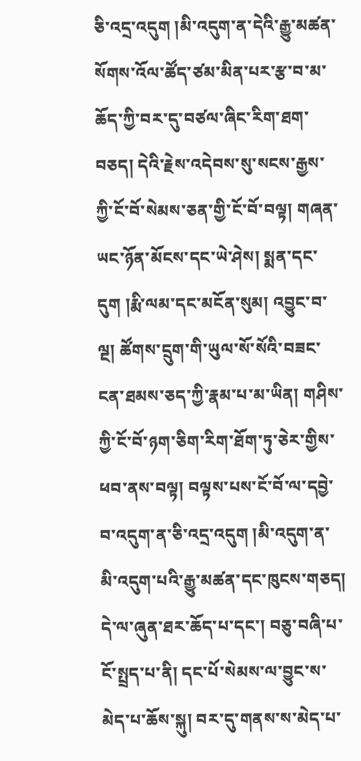ཅི་འདྲ་འདུག །མི་འདུག་ན་དེའི་རྒྱུ་མཚན་སོགས་འོལ་ཚོད་ཙམ་མིན་པར་རྩ་བ་མ་ཆོད་ཀྱི་བར་དུ་བཙལ་ཞིང་རིག་ཐག་བཅད། དེའི་རྗེས་འདེབས་སུ་སངས་རྒྱས་ཀྱི་ངོ་བོ་སེམས་ཅན་གྱི་ངོ་བོ་བལྟ། གཞན་ཡང་ཉོན་མོངས་དང་ཡེ་ཤེས། སྨན་དང་དུག །རྨི་ལམ་དང་མངོན་སུམ། འབྱུང་བ་ལྔ། ཚོགས་དྲུག་གི་ཡུལ་སོ་སོའི་བཟང་ངན་ཐམས་ཅད་ཀྱི་རྣམ་པ་མ་ཡིན། གཤིས་ཀྱི་ངོ་བོ་ཉག་ཅིག་རིག་ཐོག་ཏུ་ཅེར་གྱིས་ཕབ་ནས་བལྟ། བལྟས་པས་ངོ་བོ་ལ་དབྱེ་བ་འདུག་ན་ཅི་འདྲ་འདུག །མི་འདུག་ན་མི་འདུག་པའི་རྒྱུ་མཚན་དང་ཁུངས་གཅད། དེ་ལ་ཞུན་ཐར་ཆོད་པ་དང་། བཅུ་བཞི་པ་ངོ་སྤྲད་པ་ནི། དང་པོ་སེམས་ལ་བྱུང་ས་མེད་པ་ཆོས་སྐུ། བར་དུ་གནས་ས་མེད་པ་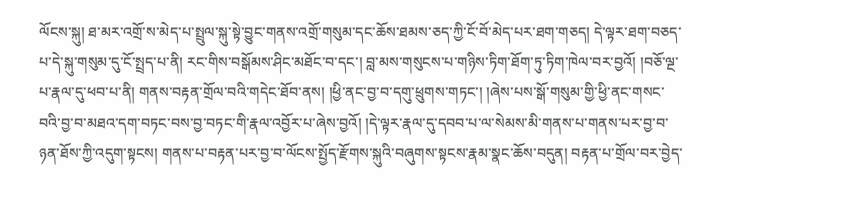ལོངས་སྐུ། ཐ་མར་འགྲོ་ས་མེད་པ་སྤྲུལ་སྐུ་སྟེ་བྱུང་གནས་འགྲོ་གསུམ་དང་ཆོས་ཐམས་ཅད་ཀྱི་ངོ་བོ་མེད་པར་ཐག་གཅད། དེ་ལྟར་ཐག་བཅད་པ་དེ་སྐུ་གསུམ་དུ་ངོ་སྤྲད་པ་ནི། རང་གིས་བསྒོམས་ཤིང་མཐོང་བ་དང་། བླ་མས་གསུངས་པ་གཉིས་ཏིག་ཐོག་ཏུ་ཏིག་ཁེལ་བར་བྱའོ། །བཅོ་ལྔ་པ་རྣལ་དུ་ཕབ་པ་ནི། གནས་བརྟན་གྲོལ་བའི་གདེང་ཐོབ་ནས། །ཕྱི་ནང་བྱ་བ་དགུ་ཕྲུགས་གཏང་། །ཞེས་པས་སྒོ་གསུམ་གྱི་ཕྱི་ནང་གསང་བའི་བྱ་བ་མཐའ་དག་བཏང་བས་བྱ་བཏང་གི་རྣལ་འབྱོར་པ་ཞེས་བྱའོ། །དེ་ལྟར་རྣལ་དུ་དབབ་པ་ལ་སེམས་མི་གནས་པ་གནས་པར་བྱ་བ་ཉན་ཐོས་ཀྱི་འདུག་སྟངས། གནས་པ་བརྟན་པར་བྱ་བ་ལོངས་སྤྱོད་རྫོགས་སྐུའི་བཞུགས་སྟངས་རྣམ་སྣང་ཆོས་བདུན། བརྟན་པ་གྲོལ་བར་བྱེད་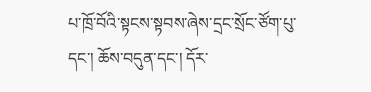པ་ཁྲོ་བོའི་སྟངས་སྟབས་ཞེས་དྲང་སྲོང་ཙོག་པུ་དང་། ཆོས་བདུན་དང་། དོར་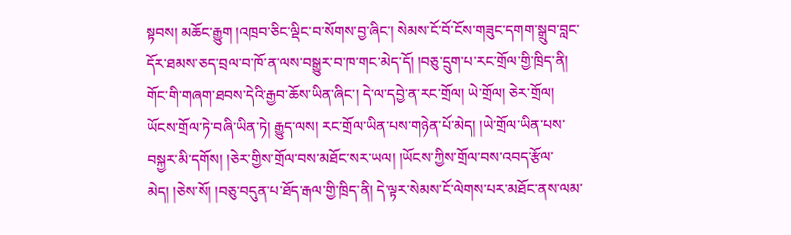སྟབས། མཆོང་རྒྱུག །འཁྲབ་ཅིང་ལྡིང་བ་སོགས་བྱ་ཞིང་། སེམས་ངོ་བོ་ངོས་གཟུང་དགག་སྒྲུབ་བླང་དོར་ཐམས་ཅད་བྲལ་བ་ཁོ་ན་ལས་བསྒྱུར་བ་ཁ་གང་མེད་དོ། །བཅུ་དྲུག་པ་རང་གྲོལ་གྱི་ཁྲིད་ནི། གོང་གི་གཞག་ཐབས་དེའི་རྒྱབ་ཆོས་ཡིན་ཞིང་། དེ་ལ་དབྱེ་ན་རང་གྲོལ། ཡེ་གྲོལ། ཅེར་གྲོལ། ཡོངས་གྲོལ་ཏེ་བཞི་ཡིན་ཏེ། རྒྱུད་ལས། རང་གྲོལ་ཡིན་པས་གཉེན་པོ་མེད། །ཡེ་གྲོལ་ཡིན་པས་བསྐྱར་མི་དགོས། །ཅེར་གྱིས་གྲོལ་བས་མཐོང་སར་ཡལ། །ཡོངས་ཀྱིས་གྲོལ་བས་འབད་རྩོལ་མེད། །ཅེས་སོ། །བཅུ་བདུན་པ་ཐོད་རྒལ་གྱི་ཁྲིད་ནི། དེ་ལྟར་སེམས་ངོ་ལེགས་པར་མཐོང་ནས་ལམ་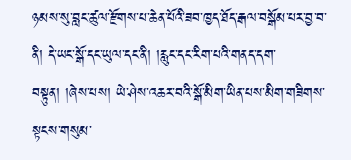ཉམས་སུ་བླང་ཚུལ་རྫོགས་པ་ཆེན་པོའི་ཟབ་ཁྱད་ཐོད་རྒལ་བསྒོམ་པར་བྱ་བ་ནི། དེ་ཡང་སྒོ་དང་ཡུལ་དང་ནི། །རླུང་དང་རིག་པའི་གནད་དག་བསྟུན། །ཞེས་པས། ཡེ་ཤེས་འཆར་བའི་སྒོ་མིག་ཡིན་པས་མིག་གཟིགས་སྟངས་གསུམ་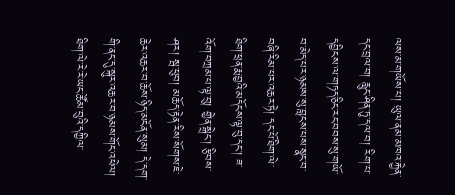ལས་མ་གཡོས་པ། ཡུལ་ནམ་མཁའ་རྐྱེན་དང་བྲལ་བ། རླུང་ཤིན་ཏུ་དལ་བ། རིག་པ་དབྱིངས་ལ་གཏད་ཅིང་རང་བབས་སུ་གཡོ་བ་མེད་པར་ཉམས་སུ་བླངས་པས་སྣང་བ་བཞི་རིམ་པར་འཆར་ཏེ། དང་པོ་ཐིག་ལེ་ཐིག་ཕྲན་རྨ་བྱའི་མདོངས་ལྟ་བུ་དང་། ཟ་འོག་བཀྲམ་པ་ལྟ་བུ། གྱེན་སྒྲེང་། རྩིབས་ཤར། སྦ་ཕུབ། མཆོད་རྟེན་རིས་སོགས་ཇེ་ཆེར་འཆར་བ་ཆོས་ཉིད་མངོན་སུམ། དེ་དག་གི་ནང་དུ་སྐུར་འཆར་བ་ཉམས་གོང་འཕེལ། ཐིག་ལེ་རེ་རེ་ཡང་ཚོམ་བུའི་དཀྱིལ་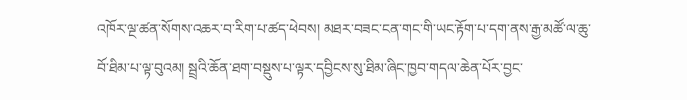འཁོར་ལྔ་ཚན་སོགས་འཆར་བ་རིག་པ་ཚད་ཕེབས། མཐར་བཟང་ངན་གང་གི་ཡང་རྟོག་པ་དག་ནས་རྒྱ་མཚོ་ལ་ཆུ་བོ་ཐིམ་པ་ལྟ་བུའམ། སྦྲའི་ཆོན་ཐག་བསྡུས་པ་ལྟར་དབྱིངས་སུ་ཐིམ་ཞིང་ཁྱབ་གདལ་ཆེན་པོར་བྱང་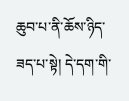ཆུབ་པ་ནི་ཆོས་ཉིད་ཟད་པ་སྟེ། དེ་དག་གི་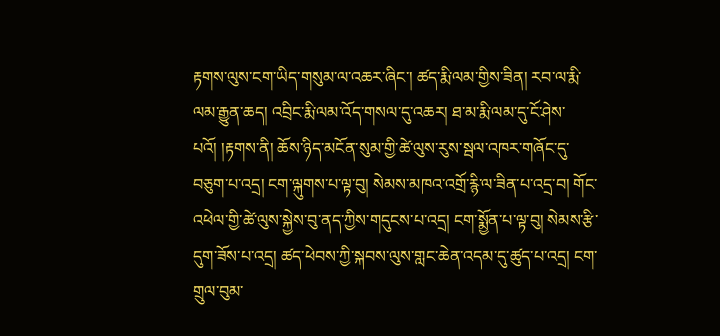རྟགས་ལུས་ངག་ཡིད་གསུམ་ལ་འཆར་ཞིང་། ཚད་རྨི་ལམ་གྱིས་ཟིན། རབ་ལ་རྨི་ལམ་རྒྱུན་ཆད། འབྲིང་རྨི་ལམ་འོད་གསལ་དུ་འཆར། ཐ་མ་རྨི་ལམ་དུ་ངོ་ཤེས་པའོ། །རྟགས་ནི། ཆོས་ཉིད་མངོན་སུམ་གྱི་ཚེ་ལུས་རུས་སྦལ་འཁར་གཞོང་དུ་བཅུག་པ་འདྲ། ངག་ལྐུགས་པ་ལྟ་བུ། སེམས་མཁའ་འགྲོ་རྙི་ལ་ཟིན་པ་འདྲ་བ། གོང་འཕེལ་གྱི་ཚེ་ལུས་སྐྱེས་བུ་ནད་ཀྱིས་གདུངས་པ་འདྲ། ངག་སྨྱོན་པ་ལྟ་བུ། སེམས་རྩི་དུག་ཟོས་པ་འདྲ། ཚད་ཕེབས་ཀྱི་སྐབས་ལུས་གླང་ཆེན་འདམ་དུ་ཚུད་པ་འདྲ། ངག་གྲུལ་བུམ་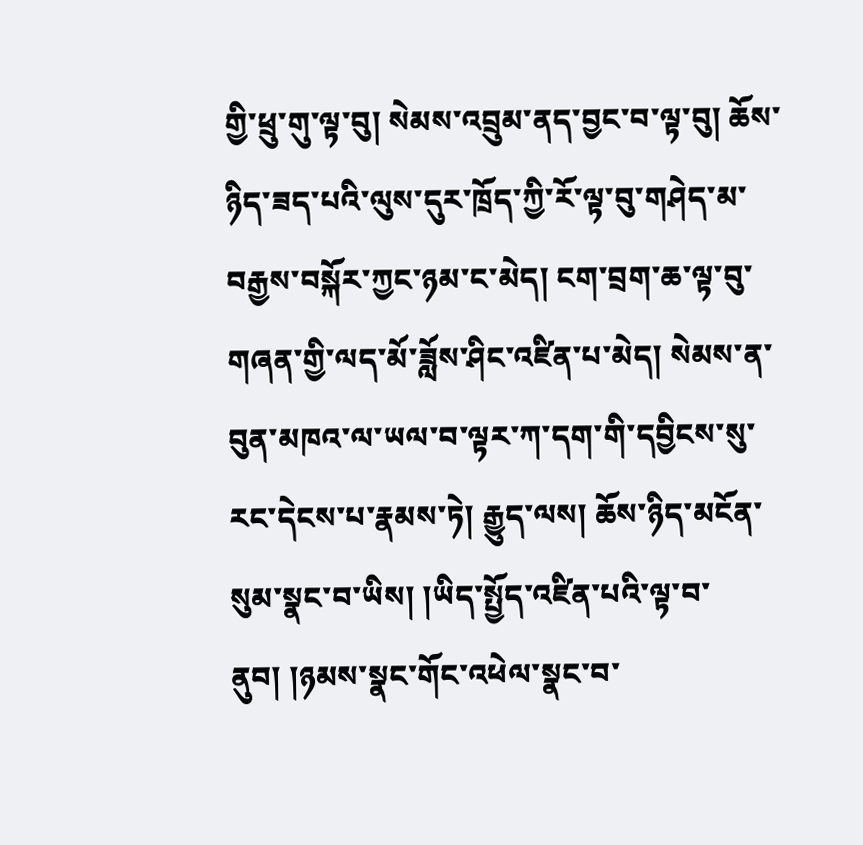གྱི་ཕྲུ་གུ་ལྟ་བུ། སེམས་འབྲུམ་ནད་བྱང་བ་ལྟ་བུ། ཆོས་ཉིད་ཟད་པའི་ལུས་དུར་ཁྲོད་ཀྱི་རོ་ལྟ་བུ་གཤེད་མ་བརྒྱས་བསྐོར་ཀྱང་ཉམ་ང་མེད། ངག་བྲག་ཆ་ལྟ་བུ་གཞན་གྱི་ལད་མོ་ཟློས་ཤིང་འཛིན་པ་མེད། སེམས་ན་བུན་མཁའ་ལ་ཡལ་བ་ལྟར་ཀ་དག་གི་དབྱིངས་སུ་རང་དེངས་པ་རྣམས་ཏེ། རྒྱུད་ལས། ཆོས་ཉིད་མངོན་སུམ་སྣང་བ་ཡིས། །ཡིད་སྤྱོད་འཛིན་པའི་ལྟ་བ་ནུབ། །ཉམས་སྣང་གོང་འཕེལ་སྣང་བ་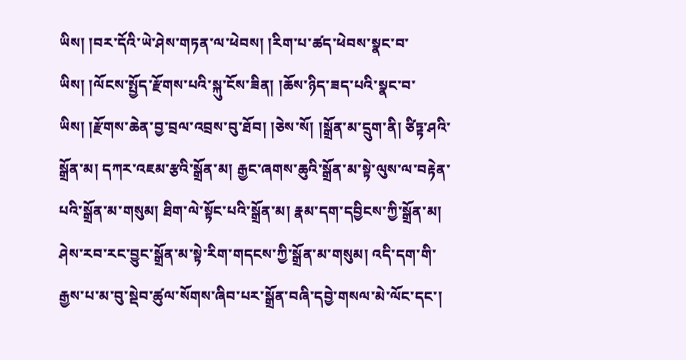ཡིས། །བར་དོའི་ཡེ་ཤེས་གཏན་ལ་ཕེབས། །རིག་པ་ཚད་ཕེབས་སྣང་བ་ཡིས། །ལོངས་སྤྱོད་རྫོགས་པའི་སྐུ་ངོས་ཟིན། །ཆོས་ཉིད་ཟད་པའི་སྣང་བ་ཡིས། །རྫོགས་ཆེན་བྱ་བྲལ་འབྲས་བུ་ཐོབ། །ཅེས་སོ། །སྒྲོན་མ་དྲུག་ནི། ཙིཏྟ་ཤའི་སྒྲོན་མ། དཀར་འཇམ་རྩའི་སྒྲོན་མ། རྒྱང་ཞགས་ཆུའི་སྒྲོན་མ་སྟེ་ལུས་ལ་བརྟེན་པའི་སྒྲོན་མ་གསུམ། ཐིག་ལེ་སྟོང་པའི་སྒྲོན་མ། རྣམ་དག་དབྱིངས་ཀྱི་སྒྲོན་མ། ཤེས་རབ་རང་བྱུང་སྒྲོན་མ་སྟེ་རིག་གདངས་ཀྱི་སྒྲོན་མ་གསུམ། འདི་དག་གི་རྒྱས་པ་མ་བུ་སྡེབ་ཚུལ་སོགས་ཞིབ་པར་སྒྲོན་བཞི་དབྱེ་གསལ་མེ་ལོང་དང་།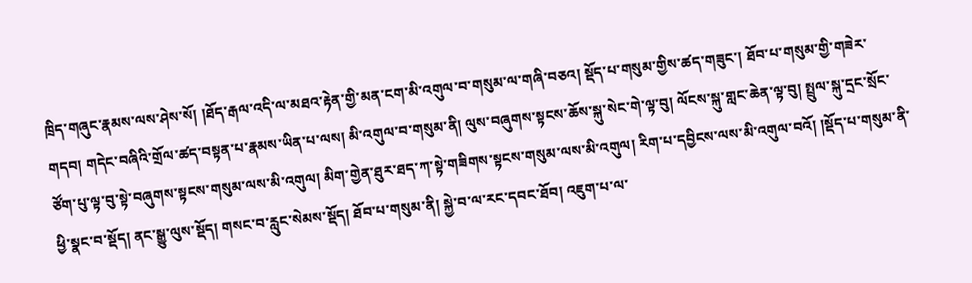ཁྲིད་གཞུང་རྣམས་ལས་ཤེས་སོ། །ཐོད་རྒལ་འདི་ལ་མཐའ་རྟེན་གྱི་མན་ངག་མི་འགུལ་བ་གསུམ་ལ་གཞི་བཅའ། སྡོད་པ་གསུམ་གྱིས་ཚད་གཟུང་། ཐོབ་པ་གསུམ་གྱི་གཟེར་གདབ། གདེང་བཞིའི་གྲོལ་ཚད་བསྟན་པ་རྣམས་ཡིན་པ་ལས། མི་འགུལ་བ་གསུམ་ནི། ལུས་བཞུགས་སྟངས་ཆོས་སྐུ་སེང་གེ་ལྟ་བུ། ལོངས་སྐུ་གླང་ཆེན་ལྟ་བུ། སྤྲུལ་སྐུ་དྲང་སྲོང་ཙོག་པུ་ལྟ་བུ་སྟེ་བཞུགས་སྟངས་གསུམ་ལས་མི་འགུལ། མིག་གྱེན་ཐུར་ཐད་ཀ་སྟེ་གཟིགས་སྟངས་གསུམ་ལས་མི་འགུལ། རིག་པ་དབྱིངས་ལས་མི་འགུལ་བའོ། །སྡོད་པ་གསུམ་ནི་ཕྱི་སྣང་བ་སྡོད། ནང་སྒྱུ་ལུས་སྡོད། གསང་བ་རླུང་སེམས་སྡོད། ཐོབ་པ་གསུམ་ནི། སྐྱེ་བ་ལ་རང་དབང་ཐོབ། འཇུག་པ་ལ་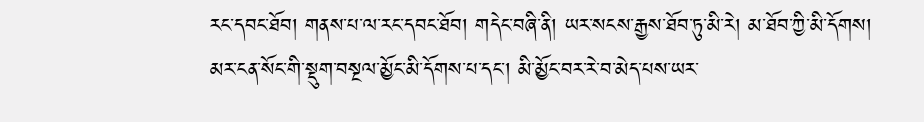རང་དབང་ཐོབ། གནས་པ་ལ་རང་དབང་ཐོབ། གདེང་བཞི་ནི། ཡར་སངས་རྒྱས་ཐོབ་ཏུ་མི་རེ། མ་ཐོབ་ཀྱི་མི་དོགས། མར་ངན་སོང་གི་སྡུག་བསྔལ་མྱོང་མི་དོགས་པ་དང་། མི་མྱོང་བར་རེ་བ་མེད་པས་ཡར་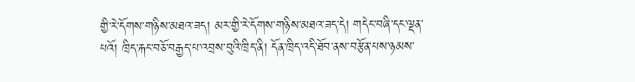གྱི་རེ་དོགས་གཉིས་མཐའ་ཟད། མར་གྱི་རེ་དོགས་གཉིས་མཐའ་ཟད་དེ། གདེང་བཞི་དང་ལྡན་པའོ། ཁྲིད་རྐང་བཅོ་བརྒྱད་པ་འབྲས་བུའི་ཁྲིད་ནི། དོན་ཁྲིད་འདི་ཐོབ་ནས་བརྩོན་པས་ཉམས་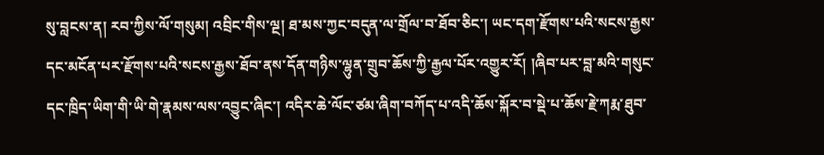སུ་བླངས་ན། རབ་ཀྱིས་ལོ་གསུམ། འབྲིང་གིས་ལྔ། ཐ་མས་ཀྱང་བདུན་ལ་གྲོལ་བ་ཐོབ་ཅིང་། ཡང་དག་རྫོགས་པའི་སངས་རྒྱས་དང་མངོན་པར་རྫོགས་པའི་སངས་རྒྱས་ཐོབ་ནས་དོན་གཉིས་ལྷུན་གྲུབ་ཆོས་ཀྱི་རྒྱལ་པོར་འགྱུར་རོ། །ཞིབ་པར་བླ་མའི་གསུང་དང་ཁྲིད་ཡིག་གི་ཡི་གེ་རྣམས་ལས་འབྱུང་ཞིང་། འདིར་ཆེ་ལོང་ཙམ་ཞིག་བཀོད་པ་འདི་ཆོས་སྐོར་བ་སྡེ་པ་ཆོས་རྗེ་ཀརྨ་ཐུབ་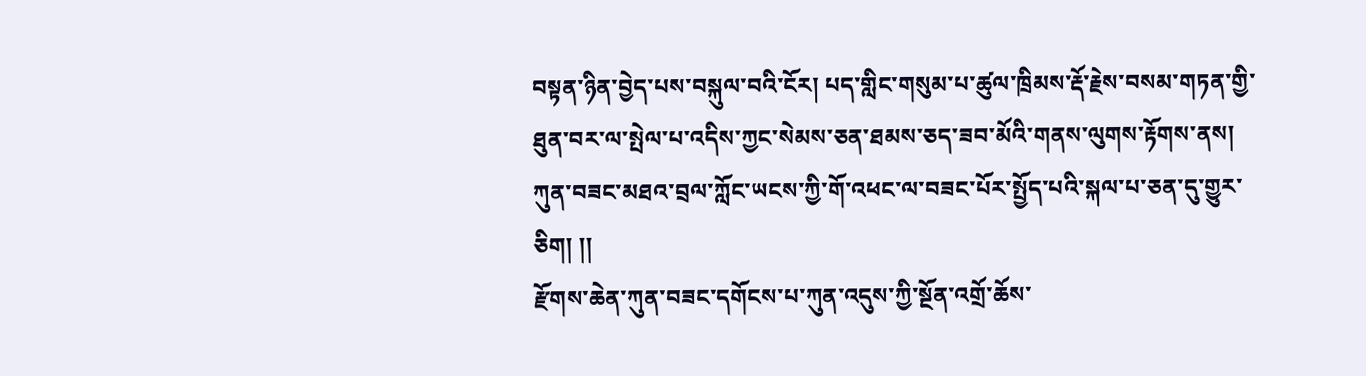བསྟན་ཉིན་བྱེད་པས་བསྐུལ་བའི་ངོར། པད་གླིང་གསུམ་པ་ཚུལ་ཁྲིམས་རྡོ་རྗེས་བསམ་གཏན་གྱི་ཐུན་བར་ལ་སྤེལ་པ་འདིས་ཀྱང་སེམས་ཅན་ཐམས་ཅད་ཟབ་མོའི་གནས་ལུགས་རྟོགས་ནས། ཀུན་བཟང་མཐའ་བྲལ་ཀློང་ཡངས་ཀྱི་གོ་འཕང་ལ་བཟང་པོར་སྤྱོད་པའི་སྐལ་པ་ཅན་དུ་གྱུར་ཅིག། །།
རྫོགས་ཆེན་ཀུན་བཟང་དགོངས་པ་ཀུན་འདུས་ཀྱི་སྔོན་འགྲོ་ཆོས་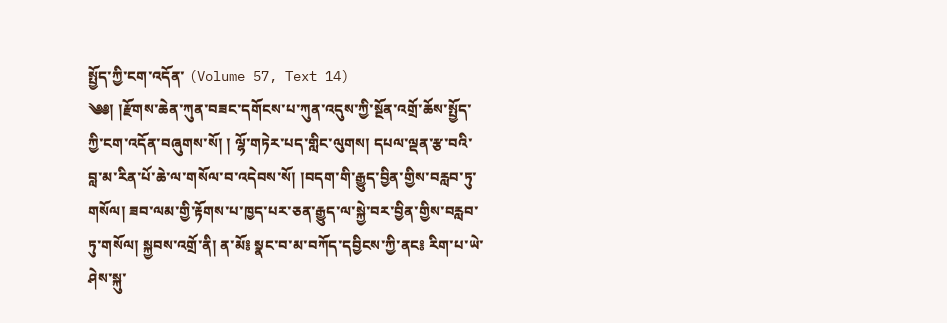སྤྱོད་ཀྱི་ངག་འདོན་ (Volume 57, Text 14)
༄༅། །རྫོགས་ཆེན་ཀུན་བཟང་དགོངས་པ་ཀུན་འདུས་ཀྱི་སྔོན་འགྲོ་ཆོས་སྤྱོད་ཀྱི་ངག་འདོན་བཞུགས་སོ། ། ལྷོ་གཏེར་པད་གླིང་ལུགས། དཔལ་ལྡན་རྩ་བའི་བླ་མ་རིན་པོ་ཆེ་ལ་གསོལ་བ་འདེབས་སོ། །བདག་གི་རྒྱུད་བྱིན་གྱིས་བརླབ་ཏུ་གསོལ། ཟབ་ལམ་གྱི་རྟོགས་པ་ཁྱད་པར་ཅན་རྒྱུད་ལ་སྐྱེ་བར་བྱིན་གྱིས་བརླབ་ཏུ་གསོལ། སྐྱབས་འགྲོ་ནི། ན་མོ༔ སྣང་བ་མ་བཀོད་དབྱིངས་ཀྱི་ནང༔ རིག་པ་ཡེ་ཤེས་སྐུ་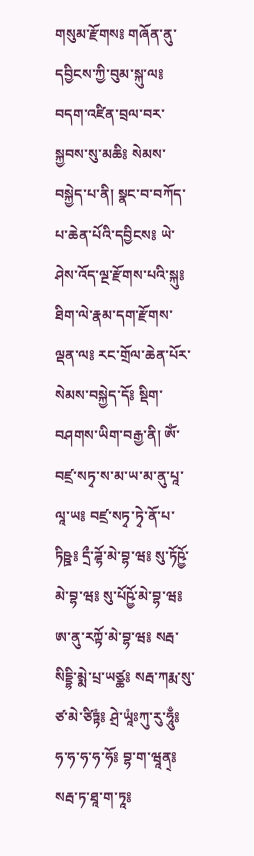གསུམ་རྫོགས༔ གཞོན་ནུ་དབྱིངས་ཀྱི་བུམ་སྐུ་ལ༔ བདག་འཛིན་བྲལ་བར་སྐྱབས་སུ་མཆི༔ སེམས་བསྐྱེད་པ་ནི། སྣང་བ་བཀོད་པ་ཆེན་པོའི་དབྱིངས༔ ཡེ་ཤེས་འོད་ལྔ་རྫོགས་པའི་སྐུ༔ ཐིག་ལེ་རྣམ་དག་རྫོགས་ལྡན་ལ༔ རང་གྲོལ་ཆེན་པོར་སེམས་བསྐྱེད་དོ༔ སྡིག་བཤགས་ཡིག་བརྒྱ་ནི། ཨོཾ་བཛྲ་སཏྭ་ས་མ་ཡ་མ་ནུ་པཱ་ལཱ་ཡ༔ བཛྲ་སཏྭ་ཏྭེ་ནོ་པ་ཏིཥྛ༔ དྲྀ་ཌྷོ་མེ་བྷ་ཝ༔ སུ་ཏོཥྱོ་མེ་བྷ་ཝ༔ སུ་པོཥྱོ་མེ་བྷ་ཝ༔ ཨ་ནུ་རཀྟོ་མེ་བྷ་ཝ༔ སརྦ་སིདྡྷི་མྨེ་པྲ་ཡཙྪ༔ སརྦ་ཀརྨ་སུ་ཙ་མེ་ཙིཏྟཾ༔ ཤྲེ་ཡཱཾཿཀུ་རུ་ཧཱུྃ༔ ཧ་ཧ་ཧ་ཧ་ཧོ༔ བྷ་ག་ཝཱན྄༔ སརྦ་ཏ་ཐཱ་ག་ཏཱ༔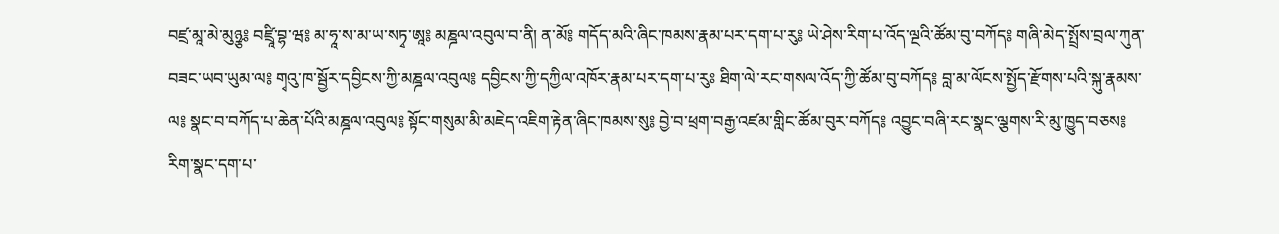བཛྲ་མཱ་མེ་མུཉྩ༔ བཛྲཱི་བྷ་ཝ༔ མ་ཧཱ་ས་མ་ཡ་སཏྭ་ཨཱ༔ མཎྜལ་འབུལ་བ་ནི། ན་མོ༔ གདོད་མའི་ཞིང་ཁམས་རྣམ་པར་དག་པ་རུ༔ ཡེ་ཤེས་རིག་པ་འོད་ལྔའི་ཚོམ་བུ་བཀོད༔ གཞི་མེད་སྤྲོས་བྲལ་ཀུན་བཟང་ཡབ་ཡུམ་ལ༔ གྭའུ་ཁ་སྦྱོར་དབྱིངས་ཀྱི་མཎྜལ་འབུལ༔ དབྱིངས་ཀྱི་དཀྱིལ་འཁོར་རྣམ་པར་དག་པ་རུཿ ཐིག་ལེ་རང་གསལ་འོད་ཀྱི་ཚོམ་བུ་བཀོད༔ བླ་མ་ལོངས་སྤྱོད་རྫོགས་པའི་སྐུ་རྣམས་ལ༔ སྣང་བ་བཀོད་པ་ཆེན་པོའི་མཎྜལ་འབུལ༔ སྟོང་གསུམ་མི་མཇེད་འཇིག་རྟེན་ཞིང་ཁམས་སུ༔ བྱེ་བ་ཕྲག་བརྒྱ་འཛམ་གླིང་ཚོམ་བུར་བཀོད༔ འབྱུང་བཞི་རང་སྣང་ལྕགས་རི་མུ་ཁྱུད་བཅས༔ རིག་སྣང་དག་པ་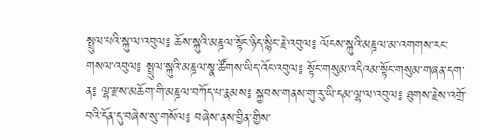སྤྲུལ་པའི་སྐུ་ལ་འབུལ༔ ཆོས་སྐུའི་མཎྜལ་སྟོང་ཉིད་སྙིང་རྗེ་འབུལ༔ ལོངས་སྐུའི་མཎྜལ་མ་འགགས་རང་གསལ་འབུལ༔ སྤྲུལ་སྐུའི་མཎྜལ་སྣ་ཚོགས་ཡིད་འོང་འབུལ༔ སྟོང་གསུམ་འདིའམ་སྟོང་གསུམ་གཞན་དག་ན༔ ལྷ་རྫས་མཆོག་གི་མཎྜལ་བཀོད་པ་རྣམས༔ སྐྱབས་གནས་གུ་རུ་ཡི་དམ་ལྷ་ལ་འབུལ༔ ཐུགས་རྗེས་འགྲོ་བའི་དོན་དུ་བཞེས་སུ་གསོལ༔ བཞེས་ནས་བྱིན་གྱིས་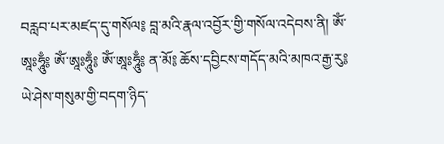བརླབ་པར་མཛད་དུ་གསོལ༔ བླ་མའི་རྣལ་འབྱོར་གྱི་གསོལ་འདེབས་ནི། ཨོཾ་ཨཱཿཧཱུྃ༔ ཨོཾ་ཨཱཿཧཱུྃ༔ ཨོཾ་ཨཱཿཧཱུྃ༔ ན་མོ༔ ཆོས་དབྱིངས་གདོད་མའི་མཁའ་རྒྱ་རུ༔ ཡེ་ཤེས་གསུམ་གྱི་བདག་ཉིད་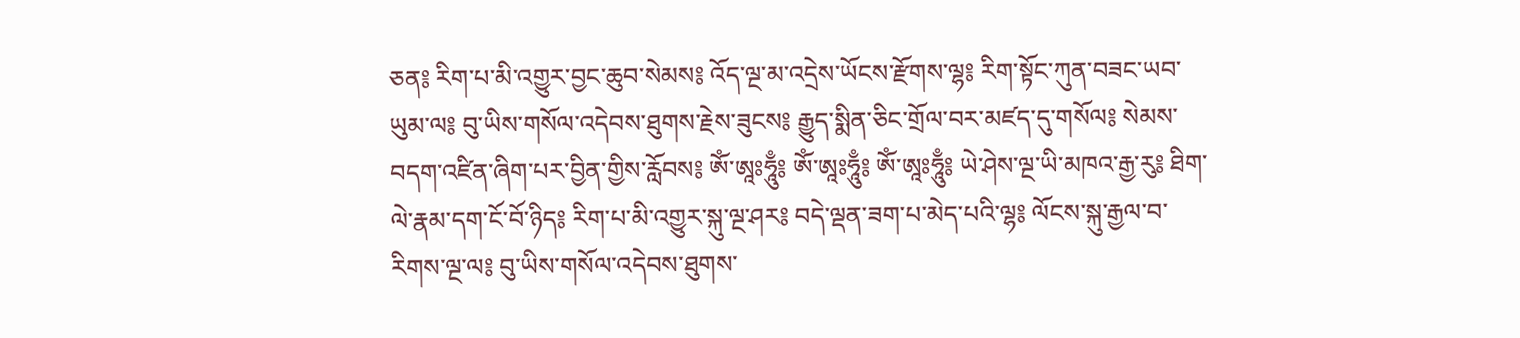ཅན༔ རིག་པ་མི་འགྱུར་བྱང་ཆུབ་སེམས༔ འོད་ལྔ་མ་འདྲེས་ཡོངས་རྫོགས་ལྷ༔ རིག་སྟོང་ཀུན་བཟང་ཡབ་ཡུམ་ལ༔ བུ་ཡིས་གསོལ་འདེབས་ཐུགས་རྗེས་ཟུངས༔ རྒྱུད་སྨིན་ཅིང་གྲོལ་བར་མཛད་དུ་གསོལ༔ སེམས་བདག་འཛིན་ཞིག་པར་བྱིན་གྱིས་རློབས༔ ཨོཾ་ཨཱཿཧཱུྃ༔ ཨོཾ་ཨཱཿཧཱུྃ༔ ཨོཾ་ཨཱཿཧཱུྃ༔ ཡེ་ཤེས་ལྔ་ཡི་མཁའ་རྒྱ་རུ༔ ཐིག་ལེ་རྣམ་དག་ངོ་བོ་ཉིད༔ རིག་པ་མི་འགྱུར་སྐུ་ལྔ་ཤར༔ བདེ་ལྡན་ཟག་པ་མེད་པའི་ལྷ༔ ལོངས་སྐུ་རྒྱལ་བ་རིགས་ལྔ་ལ༔ བུ་ཡིས་གསོལ་འདེབས་ཐུགས་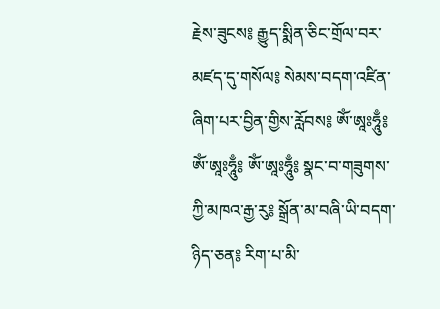རྗེས་ཟུངས༔ རྒྱུད་སྨིན་ཅིང་གྲོལ་བར་མཛད་དུ་གསོལ༔ སེམས་བདག་འཛིན་ཞིག་པར་བྱིན་གྱིས་རློབས༔ ཨོཾ་ཨཱཿཧཱུྃ༔ ཨོཾ་ཨཱཿཧཱུྃ༔ ཨོཾ་ཨཱཿཧཱུྃ༔ སྣང་བ་གཟུགས་ཀྱི་མཁའ་རྒྱ་རུ༔ སྒྲོན་མ་བཞི་ཡི་བདག་ཉིད་ཅན༔ རིག་པ་མི་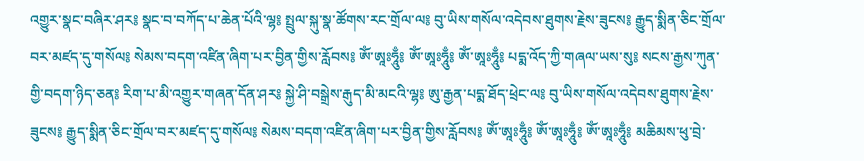འགྱུར་སྣང་བཞིར་ཤར༔ སྣང་བ་བཀོད་པ་ཆེན་པོའི་ལྷ༔ སྤྲུལ་སྐུ་སྣ་ཚོགས་རང་གྲོལ་ལ༔ བུ་ཡིས་གསོལ་འདེབས་ཐུགས་རྗེས་ཟུངས༔ རྒྱུད་སྨིན་ཅིང་གྲོལ་བར་མཛད་དུ་གསོལ༔ སེམས་བདག་འཛིན་ཞིག་པར་བྱིན་གྱིས་རློབས༔ ཨོཾ་ཨཱཿཧཱུྃ༔ ཨོཾ་ཨཱཿཧཱུྃ༔ ཨོཾ་ཨཱཿཧཱུྃ༔ པདྨ་འོད་ཀྱི་གཞལ་ཡས་སུ༔ སངས་རྒྱས་ཀུན་གྱི་བདག་ཉིད་ཅན༔ རིག་པ་མི་འགྱུར་གཞན་དོན་ཤར༔ སྐྱེ་ཤི་བསྒྲེས་རྒུད་མི་མངའི་ལྷ༔ ཨུ་རྒྱན་པདྨ་ཐོད་ཕྲེང་ལ༔ བུ་ཡིས་གསོལ་འདེབས་ཐུགས་རྗེས་ཟུངས༔ རྒྱུད་སྨིན་ཅིང་གྲོལ་བར་མཛད་དུ་གསོལ༔ སེམས་བདག་འཛིན་ཞིག་པར་བྱིན་གྱིས་རློབས༔ ཨོཾ་ཨཱཿཧཱུྃ༔ ཨོཾ་ཨཱཿཧཱུྃ༔ ཨོཾ་ཨཱཿཧཱུྃ༔ མཆིམས་ཕུ་བྲེ་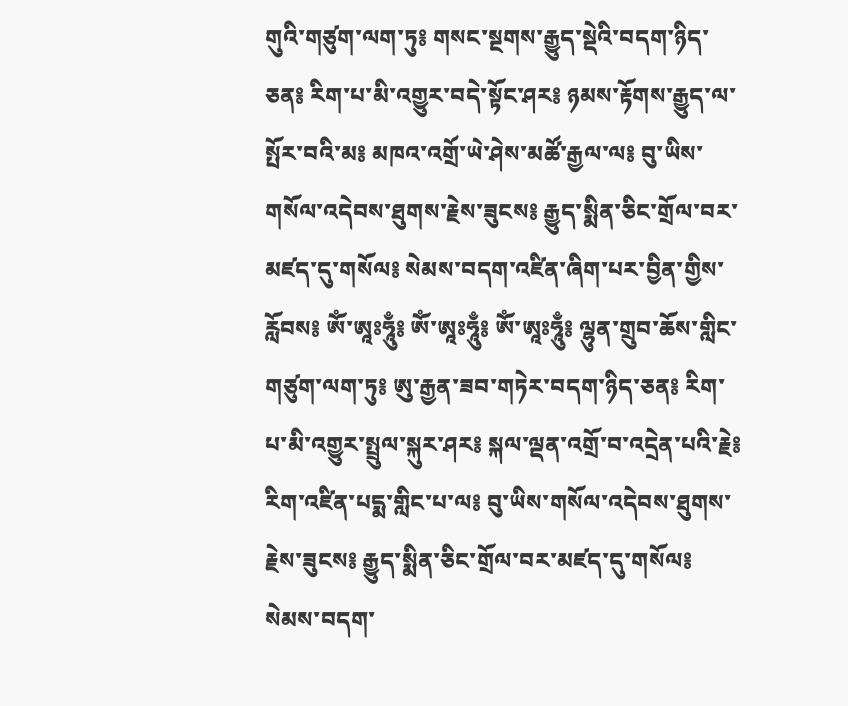གུའི་གཙུག་ལག་ཏུ༔ གསང་སྔགས་རྒྱུད་སྡེའི་བདག་ཉིད་ཅན༔ རིག་པ་མི་འགྱུར་བདེ་སྟོང་ཤར༔ ཉམས་རྟོགས་རྒྱུད་ལ་སྤོར་བའི་མ༔ མཁའ་འགྲོ་ཡེ་ཤེས་མཚོ་རྒྱལ་ལ༔ བུ་ཡིས་གསོལ་འདེབས་ཐུགས་རྗེས་ཟུངས༔ རྒྱུད་སྨིན་ཅིང་གྲོལ་བར་མཛད་དུ་གསོལ༔ སེམས་བདག་འཛིན་ཞིག་པར་བྱིན་གྱིས་རློབས༔ ཨོཾ་ཨཱཿཧཱུྃ༔ ཨོཾ་ཨཱཿཧཱུྃ༔ ཨོཾ་ཨཱཿཧཱུྃ༔ ལྷུན་གྲུབ་ཆོས་གླིང་གཙུག་ལག་ཏུ༔ ཨུ་རྒྱན་ཟབ་གཏེར་བདག་ཉིད་ཅན༔ རིག་པ་མི་འགྱུར་སྤྲུལ་སྐུར་ཤར༔ སྐལ་ལྡན་འགྲོ་བ་འདྲེན་པའི་རྗེ༔ རིག་འཛིན་པདྨ་གླིང་པ་ལ༔ བུ་ཡིས་གསོལ་འདེབས་ཐུགས་རྗེས་ཟུངས༔ རྒྱུད་སྨིན་ཅིང་གྲོལ་བར་མཛད་དུ་གསོལ༔ སེམས་བདག་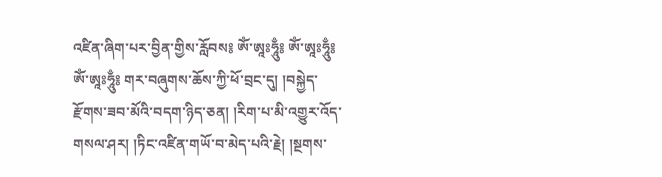འཛིན་ཞིག་པར་བྱིན་གྱིས་རློབས༔ ཨོཾ་ཨཱཿཧཱུྃ༔ ཨོཾ་ཨཱཿཧཱུྃ༔ ཨོཾ་ཨཱཿཧཱུྃ༔ གར་བཞུགས་ཆོས་ཀྱི་ཕོ་བྲང་དུ། །བསྐྱེད་རྫོགས་ཟབ་མོའི་བདག་ཉིད་ཅན། །རིག་པ་མི་འགྱུར་འོད་གསལ་ཤར། །ཏིང་འཛིན་གཡོ་བ་མེད་པའི་རྗེ། །སྔགས་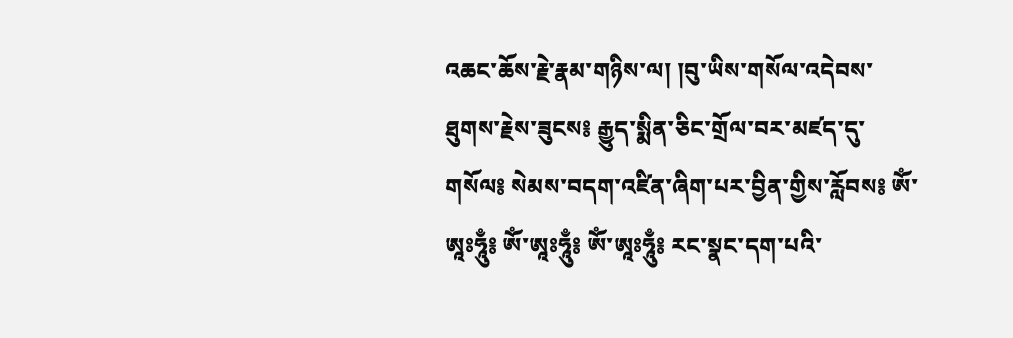འཆང་ཆོས་རྗེ་རྣམ་གཉིས་ལ། །བུ་ཡིས་གསོལ་འདེབས་ཐུགས་རྗེས་ཟུངས༔ རྒྱུད་སྨིན་ཅིང་གྲོལ་བར་མཛད་དུ་གསོལ༔ སེམས་བདག་འཛིན་ཞིག་པར་བྱིན་གྱིས་རློབས༔ ཨོཾ་ཨཱཿཧཱུྃ༔ ཨོཾ་ཨཱཿཧཱུྃ༔ ཨོཾ་ཨཱཿཧཱུྃ༔ རང་སྣང་དག་པའི་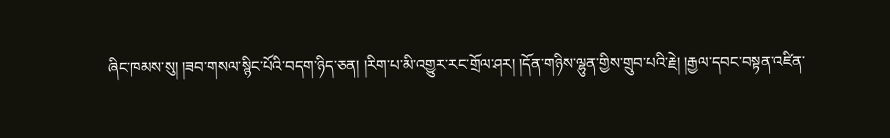ཞིང་ཁམས་སུ། །ཟབ་གསལ་སྙིང་པོའི་བདག་ཉིད་ཅན། །རིག་པ་མི་འགྱུར་རང་གྲོལ་ཤར། །དོན་གཉིས་ལྷུན་གྱིས་གྲུབ་པའི་རྗེ། །རྒྱལ་དབང་བསྟན་འཛིན་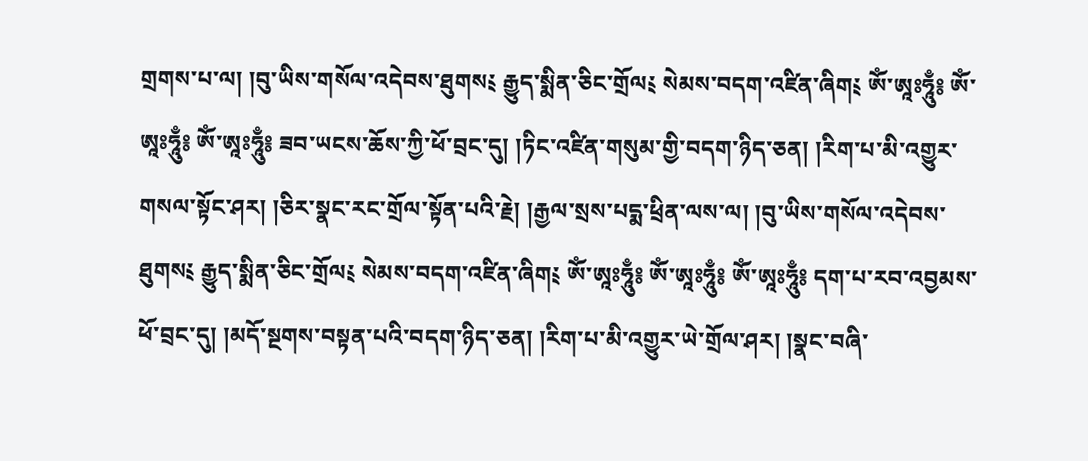གྲགས་པ་ལ། །བུ་ཡིས་གསོལ་འདེབས་ཐུགས༴ རྒྱུད་སྨིན་ཅིང་གྲོལ༴ སེམས་བདག་འཛིན་ཞིག༴ ཨོཾ་ཨཱཿཧཱུྃ༔ ཨོཾ་ཨཱཿཧཱུྃ༔ ཨོཾ་ཨཱཿཧཱུྃ༔ ཟབ་ཡངས་ཆོས་ཀྱི་ཕོ་བྲང་དུ། །ཏིང་འཛིན་གསུམ་གྱི་བདག་ཉིད་ཅན། །རིག་པ་མི་འགྱུར་གསལ་སྟོང་ཤར། །ཅིར་སྣང་རང་གྲོལ་སྟོན་པའི་རྗེ། །རྒྱལ་སྲས་པདྨ་ཕྲིན་ལས་ལ། །བུ་ཡིས་གསོལ་འདེབས་ཐུགས༴ རྒྱུད་སྨིན་ཅིང་གྲོལ༴ སེམས་བདག་འཛིན་ཞིག༴ ཨོཾ་ཨཱཿཧཱུྃ༔ ཨོཾ་ཨཱཿཧཱུྃ༔ ཨོཾ་ཨཱཿཧཱུྃ༔ དག་པ་རབ་འབྱམས་ཕོ་བྲང་དུ། །མདོ་སྔགས་བསྟན་པའི་བདག་ཉིད་ཅན། །རིག་པ་མི་འགྱུར་ཡེ་གྲོལ་ཤར། །སྣང་བཞི་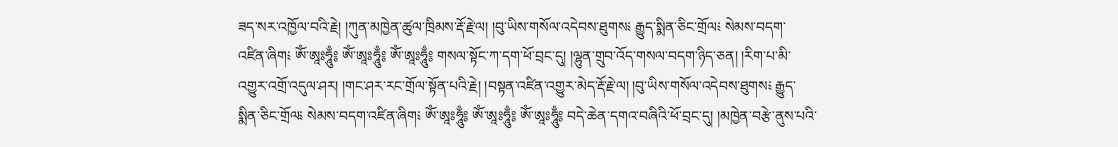ཟད་སར་འཁྱོལ་བའི་རྗེ། །ཀུན་མཁྱེན་ཚུལ་ཁྲིམས་རྡོ་རྗེ་ལ། །བུ་ཡིས་གསོལ་འདེབས་ཐུགས༴ རྒྱུད་སྨིན་ཅིང་གྲོལ༴ སེམས་བདག་འཛིན་ཞིག༴ ཨོཾ་ཨཱཿཧཱུྃ༔ ཨོཾ་ཨཱཿཧཱུྃ༔ ཨོཾ་ཨཱཿཧཱུྃ༔ གསལ་སྟོང་ཀ་དག་ཕོ་བྲང་དུ། །ལྷུན་གྲུབ་འོད་གསལ་བདག་ཉིད་ཅན། །རིག་པ་མི་འགྱུར་འགྲོ་འདུལ་ཤར། །གང་ཤར་རང་གྲོལ་སྟོན་པའི་རྗེ། །བསྟན་འཛིན་འགྱུར་མེད་རྡོ་རྗེ་ལ། །བུ་ཡིས་གསོལ་འདེབས་ཐུགས༴ རྒྱུད་སྨིན་ཅིང་གྲོལ༴ སེམས་བདག་འཛིན་ཞིག༴ ཨོཾ་ཨཱཿཧཱུྃ༔ ཨོཾ་ཨཱཿཧཱུྃ༔ ཨོཾ་ཨཱཿཧཱུྃ༔ བདེ་ཆེན་དགའ་བཞིའི་ཕོ་བྲང་དུ། །མཁྱེན་བརྩེ་ནུས་པའི་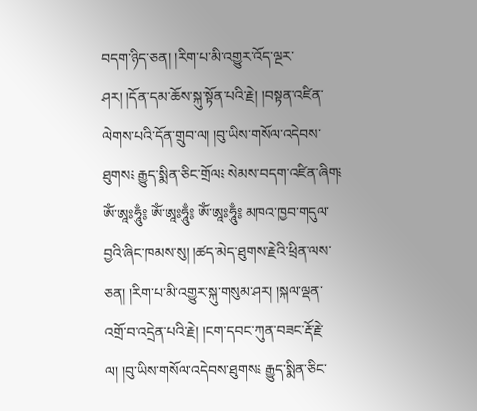བདག་ཉིད་ཅན། །རིག་པ་མི་འགྱུར་འོད་ལྔར་ཤར། །དོན་དམ་ཆོས་སྐུ་སྟོན་པའི་རྗེ། །བསྟན་འཛིན་ལེགས་པའི་དོན་གྲུབ་ལ། །བུ་ཡིས་གསོལ་འདེབས་ཐུགས༴ རྒྱུད་སྨིན་ཅིང་གྲོལ༴ སེམས་བདག་འཛིན་ཞིག༴ ཨོཾ་ཨཱཿཧཱུྃ༔ ཨོཾ་ཨཱཿཧཱུྃ༔ ཨོཾ་ཨཱཿཧཱུྃ༔ མཁའ་ཁྱབ་གདུལ་བྱའི་ཞིང་ཁམས་སུ། །ཚད་མེད་ཐུགས་རྗེའི་ཕྲིན་ལས་ཅན། །རིག་པ་མི་འགྱུར་སྐུ་གསུམ་ཤར། །སྐལ་ལྡན་འགྲོ་བ་འདྲེན་པའི་རྗེ། །ངག་དབང་ཀུན་བཟང་རྡོ་རྗེ་ལ། །བུ་ཡིས་གསོལ་འདེབས་ཐུགས༴ རྒྱུད་སྨིན་ཅིང་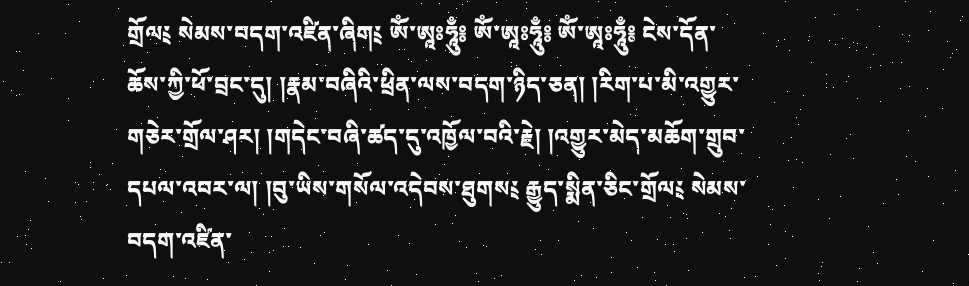གྲོལ༴ སེམས་བདག་འཛིན་ཞིག༴ ཨོཾ་ཨཱཿཧཱུྃ༔ ཨོཾ་ཨཱཿཧཱུྃ༔ ཨོཾ་ཨཱཿཧཱུྃ༔ ངེས་དོན་ཆོས་ཀྱི་ཕོ་བྲང་དུ། །རྣམ་བཞིའི་ཕྲིན་ལས་བདག་ཉིད་ཅན། །རིག་པ་མི་འགྱུར་གཅེར་གྲོལ་ཤར། །གདེང་བཞི་ཚད་དུ་འཁྱོལ་བའི་རྗེ། །འགྱུར་མེད་མཆོག་གྲུབ་དཔལ་འབར་ལ། །བུ་ཡིས་གསོལ་འདེབས་ཐུགས༴ རྒྱུད་སྨིན་ཅིང་གྲོལ༴ སེམས་བདག་འཛིན་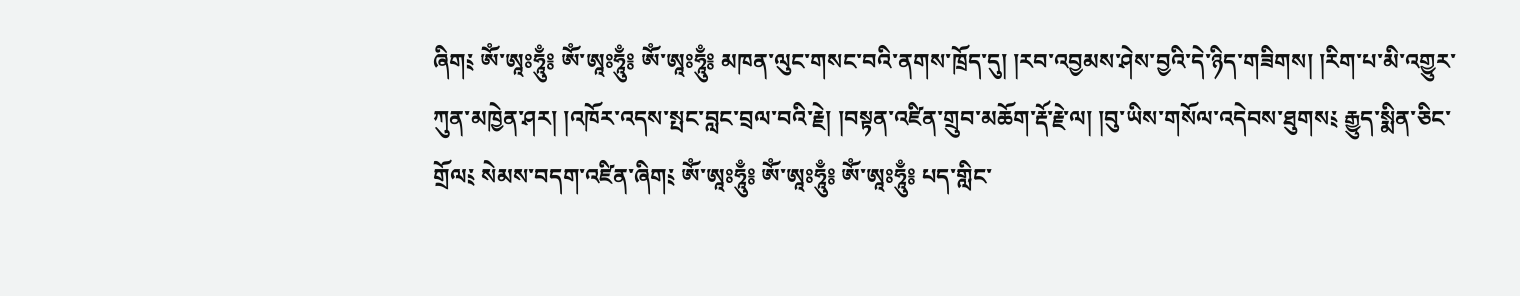ཞིག༴ ཨོཾ་ཨཱཿཧཱུྃ༔ ཨོཾ་ཨཱཿཧཱུྃ༔ ཨོཾ་ཨཱཿཧཱུྃ༔ མཁན་ལུང་གསང་བའི་ནགས་ཁྲོད་དུ། །རབ་འབྱམས་ཤེས་བྱའི་དེ་ཉིད་གཟིགས། །རིག་པ་མི་འགྱུར་ཀུན་མཁྱེན་ཤར། །འཁོར་འདས་སྤང་བླང་བྲལ་བའི་རྗེ། །བསྟན་འཛིན་གྲུབ་མཆོག་རྡོ་རྗེ་ལ། །བུ་ཡིས་གསོལ་འདེབས་ཐུགས༴ རྒྱུད་སྨིན་ཅིང་གྲོལ༴ སེམས་བདག་འཛིན་ཞིག༴ ཨོཾ་ཨཱཿཧཱུྃ༔ ཨོཾ་ཨཱཿཧཱུྃ༔ ཨོཾ་ཨཱཿཧཱུྃ༔ པད་གླིང་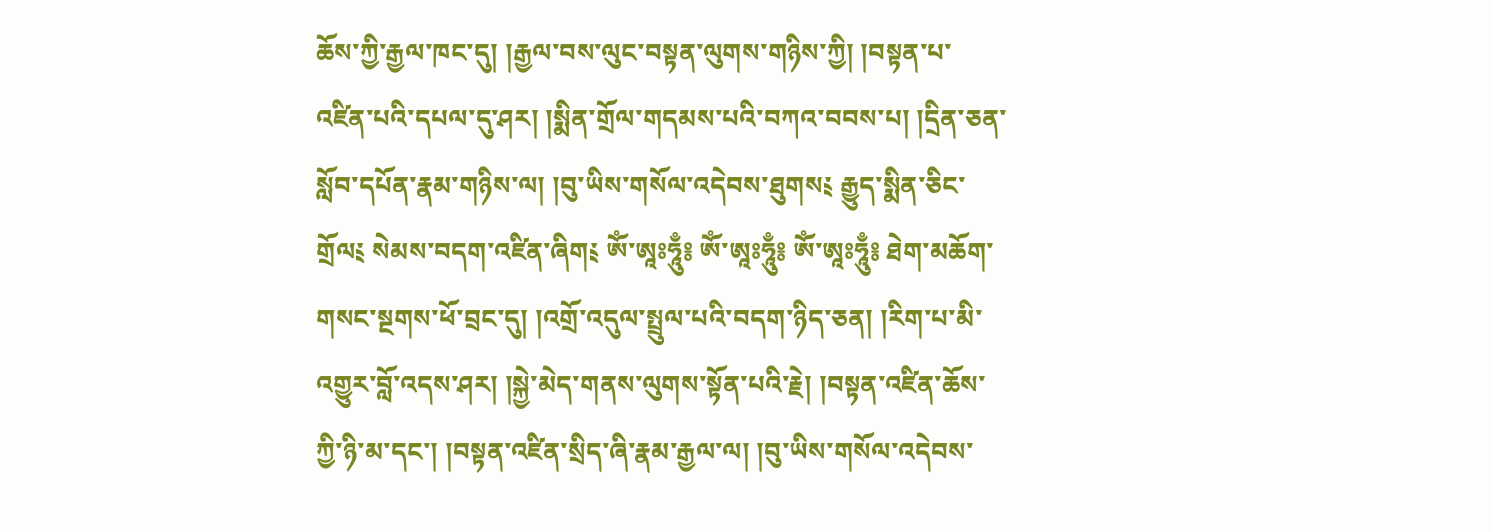ཆོས་ཀྱི་རྒྱལ་ཁང་དུ། །རྒྱལ་བས་ལུང་བསྟན་ལུགས་གཉིས་ཀྱི། །བསྟན་པ་འཛིན་པའི་དཔལ་དུ་ཤར། །སྨིན་གྲོལ་གདམས་པའི་བཀའ་བབས་པ། །དྲིན་ཅན་སློབ་དཔོན་རྣམ་གཉིས་ལ། །བུ་ཡིས་གསོལ་འདེབས་ཐུགས༴ རྒྱུད་སྨིན་ཅིང་གྲོལ༴ སེམས་བདག་འཛིན་ཞིག༴ ཨོཾ་ཨཱཿཧཱུྃ༔ ཨོཾ་ཨཱཿཧཱུྃ༔ ཨོཾ་ཨཱཿཧཱུྃ༔ ཐེག་མཆོག་གསང་སྔགས་ཕོ་བྲང་དུ། །འགྲོ་འདུལ་སྤྲུལ་པའི་བདག་ཉིད་ཅན། །རིག་པ་མི་འགྱུར་བློ་འདས་ཤར། །སྐྱེ་མེད་གནས་ལུགས་སྟོན་པའི་རྗེ། །བསྟན་འཛིན་ཆོས་ཀྱི་ཉི་མ་དང་། །བསྟན་འཛིན་སྲིད་ཞི་རྣམ་རྒྱལ་ལ། །བུ་ཡིས་གསོལ་འདེབས་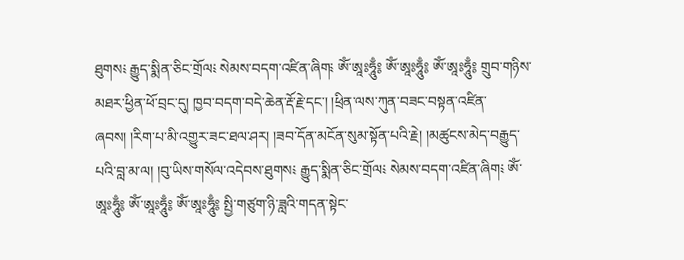ཐུགས༴ རྒྱུད་སྨིན་ཅིང་གྲོལ༴ སེམས་བདག་འཛིན་ཞིག༴ ཨོཾ་ཨཱཿཧཱུྃ༔ ཨོཾ་ཨཱཿཧཱུྃ༔ ཨོཾ་ཨཱཿཧཱུྃ༔ གྲུབ་གཉིས་མཐར་ཕྱིན་ཕོ་བྲང་དུ། ཁྱབ་བདག་བདེ་ཆེན་རྡོ་རྗེ་དང་། །ཕྲིན་ལས་ཀུན་བཟང་བསྟན་འཛིན་ཞབས། །རིག་པ་མི་འགྱུར་ཟང་ཐལ་ཤར། །ཟབ་དོན་མངོན་སུམ་སྟོན་པའི་རྗེ། །མཚུངས་མེད་བརྒྱུད་པའི་བླ་མ་ལ། །བུ་ཡིས་གསོལ་འདེབས་ཐུགས༴ རྒྱུད་སྨིན་ཅིང་གྲོལ༴ སེམས་བདག་འཛིན་ཞིག༴ ཨོཾ་ཨཱཿཧཱུྃ༔ ཨོཾ་ཨཱཿཧཱུྃ༔ ཨོཾ་ཨཱཿཧཱུྃ༔ སྤྱི་གཙུག་ཉི་ཟླའི་གདན་སྟེང་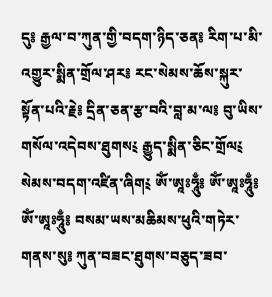དུ༔ རྒྱལ་བ་ཀུན་གྱི་བདག་ཉིད་ཅན༔ རིག་པ་མི་འགྱུར་སྨིན་གྲོལ་ཤར༔ རང་སེམས་ཆོས་སྐུར་སྟོན་པའི་རྗེ༔ དྲིན་ཅན་རྩ་བའི་བླ་མ་ལ༔ བུ་ཡིས་གསོལ་འདེབས་ཐུགས༴ རྒྱུད་སྨིན་ཅིང་གྲོལ༴ སེམས་བདག་འཛིན་ཞིག༴ ཨོཾ་ཨཱཿཧཱུྃ༔ ཨོཾ་ཨཱཿཧཱུྃ༔ ཨོཾ་ཨཱཿཧཱུྃ༔ བསམ་ཡས་མཆིམས་ཕུའི་གཏེར་གནས་སུ༔ ཀུན་བཟང་ཐུགས་བཅུད་ཟབ་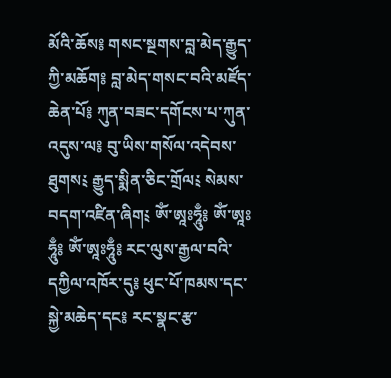མོའི་ཆོས༔ གསང་སྔགས་བླ་མེད་རྒྱུད་ཀྱི་མཆོག༔ བླ་མེད་གསང་བའི་མཛོད་ཆེན་པོ༔ ཀུན་བཟང་དགོངས་པ་ཀུན་འདུས་ལ༔ བུ་ཡིས་གསོལ་འདེབས་ཐུགས༴ རྒྱུད་སྨིན་ཅིང་གྲོལ༴ སེམས་བདག་འཛིན་ཞིག༴ ཨོཾ་ཨཱཿཧཱུྃ༔ ཨོཾ་ཨཱཿཧཱུྃ༔ ཨོཾ་ཨཱཿཧཱུྃ༔ རང་ལུས་རྒྱལ་བའི་དཀྱིལ་འཁོར་དུ༔ ཕུང་པོ་ཁམས་དང་སྐྱེ་མཆེད་དང༔ རང་སྣང་རྩ་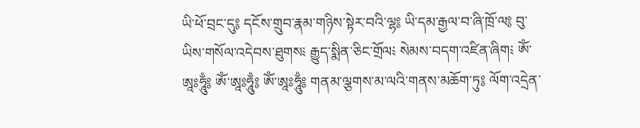ཡི་ཕོ་བྲང་དུ༔ དངོས་གྲུབ་རྣམ་གཉིས་སྟེར་བའི་ལྷ༔ ཡི་དམ་རྒྱལ་བ་ཞི་ཁྲོ་ལ༔ བུ་ཡིས་གསོལ་འདེབས་ཐུགས༴ རྒྱུད་སྨིན་ཅིང་གྲོལ༴ སེམས་བདག་འཛིན་ཞིག༴ ཨོཾ་ཨཱཿཧཱུྃ༔ ཨོཾ་ཨཱཿཧཱུྃ༔ ཨོཾ་ཨཱཿཧཱུྃ༔ གནམ་ལྕགས་མ་ལའི་གནས་མཆོག་ཏུ༔ ལོག་འདྲེན་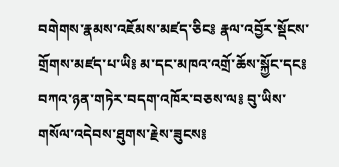བགེགས་རྣམས་འཇོམས་མཛད་ཅིང༔ རྣལ་འབྱོར་སྡོངས་གྲོགས་མཛད་པ་ཡི༔ མ་དང་མཁའ་འགྲོ་ཆོས་སྐྱོང་དང༔ བཀའ་ཉན་གཏེར་བདག་འཁོར་བཅས་ལ༔ བུ་ཡིས་གསོལ་འདེབས་ཐུགས་རྗེས་ཟུངས༔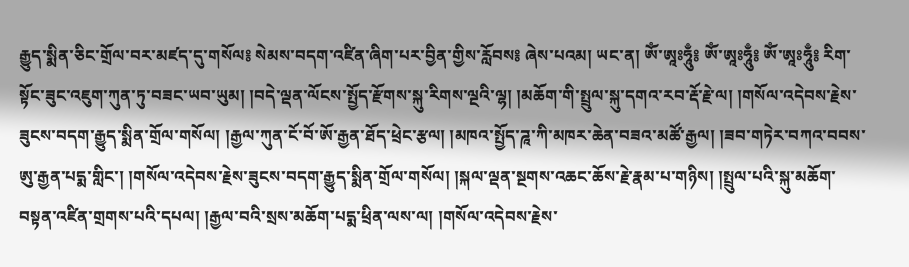རྒྱུད་སྨིན་ཅིང་གྲོལ་བར་མཛད་དུ་གསོལ༔ སེམས་བདག་འཛིན་ཞིག་པར་བྱིན་གྱིས་རློབས༔ ཞེས་པའམ། ཡང་ན། ཨོཾ་ཨཱཿཧཱུྃ༔ ཨོཾ་ཨཱཿཧཱུྃ༔ ཨོཾ་ཨཱཿཧཱུྃ༔ རིག་སྟོང་ཟུང་འཇུག་ཀུན་ཏུ་བཟང་ཡབ་ཡུམ། །བདེ་ལྡན་ལོངས་སྤྱོད་རྫོགས་སྐུ་རིགས་ལྔའི་ལྷ། །མཆོག་གི་སྤྲུལ་སྐུ་དགའ་རབ་རྡོ་རྗེ་ལ། །གསོལ་འདེབས་རྗེས་ཟུངས་བདག་རྒྱུད་སྨིན་གྲོལ་གསོལ། །རྒྱལ་ཀུན་ངོ་བོ་ཨོ་རྒྱན་ཐོད་ཕྲེང་རྩལ། །མཁའ་སྤྱོད་ཌཱ་ཀི་མཁར་ཆེན་བཟའ་མཚོ་རྒྱལ། །ཟབ་གཏེར་བཀའ་བབས་ཨུ་རྒྱན་པདྨ་གླིང་། །གསོལ་འདེབས་རྗེས་ཟུངས་བདག་རྒྱུད་སྨིན་གྲོལ་གསོལ། །སྐལ་ལྡན་སྔགས་འཆང་ཆོས་རྗེ་རྣམ་པ་གཉིས། །སྤྲུལ་པའི་སྐུ་མཆོག་བསྟན་འཛིན་གྲགས་པའི་དཔལ། །རྒྱལ་བའི་སྲས་མཆོག་པདྨ་ཕྲིན་ལས་ལ། །གསོལ་འདེབས་རྗེས་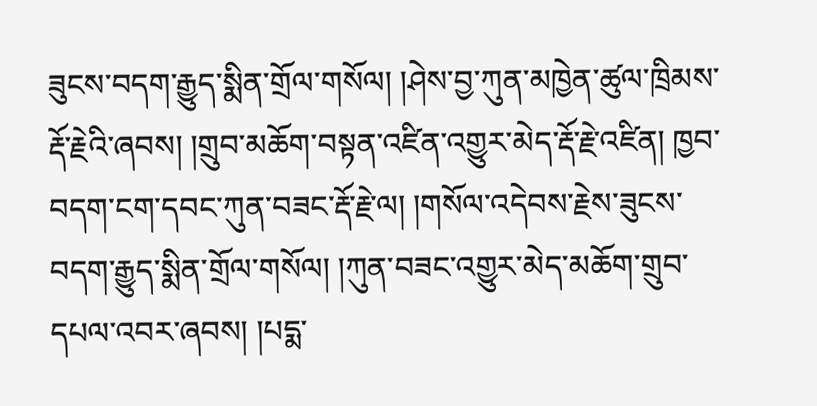ཟུངས་བདག་རྒྱུད་སྨིན་གྲོལ་གསོལ། །ཤེས་བྱ་ཀུན་མཁྱེན་ཚུལ་ཁྲིམས་རྡོ་རྗེའི་ཞབས། །གྲུབ་མཆོག་བསྟན་འཛིན་འགྱུར་མེད་རྡོ་རྗེ་འཛིན། ཁྱབ་བདག་ངག་དབང་ཀུན་བཟང་རྡོ་རྗེ་ལ། །གསོལ་འདེབས་རྗེས་ཟུངས་བདག་རྒྱུད་སྨིན་གྲོལ་གསོལ། །ཀུན་བཟང་འགྱུར་མེད་མཆོག་གྲུབ་དཔལ་འབར་ཞབས། །པདྨ་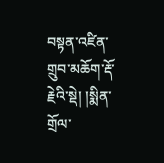བསྟན་འཛིན་གྲུབ་མཆོག་རྡོ་རྗེའི་སྡེ། །སྨིན་གྲོལ་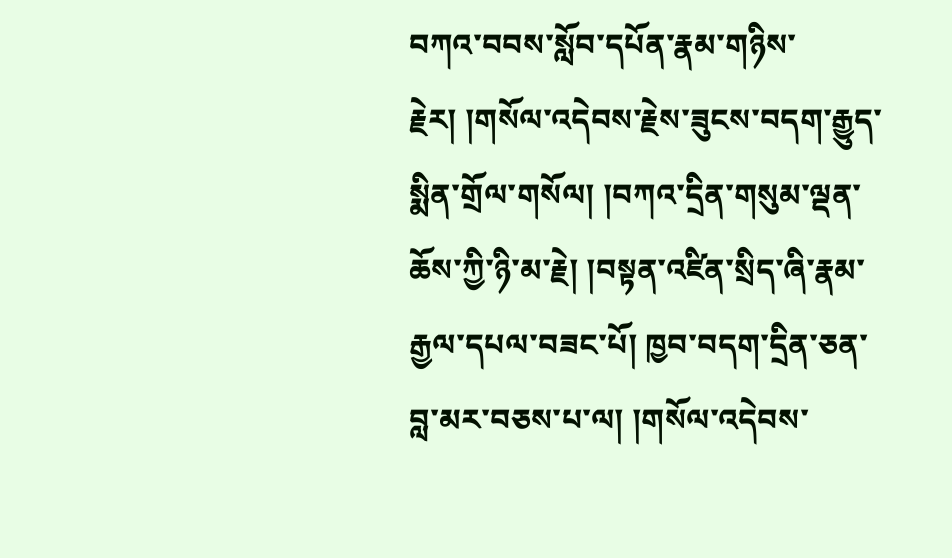བཀའ་བབས་སློབ་དཔོན་རྣམ་གཉིས་རྗེར། །གསོལ་འདེབས་རྗེས་ཟུངས་བདག་རྒྱུད་སྨིན་གྲོལ་གསོལ། །བཀའ་དྲིན་གསུམ་ལྡན་ཆོས་ཀྱི་ཉི་མ་རྗེ། །བསྟན་འཛིན་སྲིད་ཞི་རྣམ་རྒྱལ་དཔལ་བཟང་པོ། ཁྱབ་བདག་དྲིན་ཅན་བླ་མར་བཅས་པ་ལ། །གསོལ་འདེབས་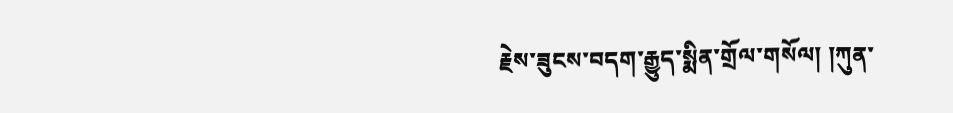རྗེས་ཟུངས་བདག་རྒྱུད་སྨིན་གྲོལ་གསོལ། །ཀུན་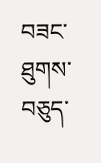བཟང་ཐུགས་བཅུད་